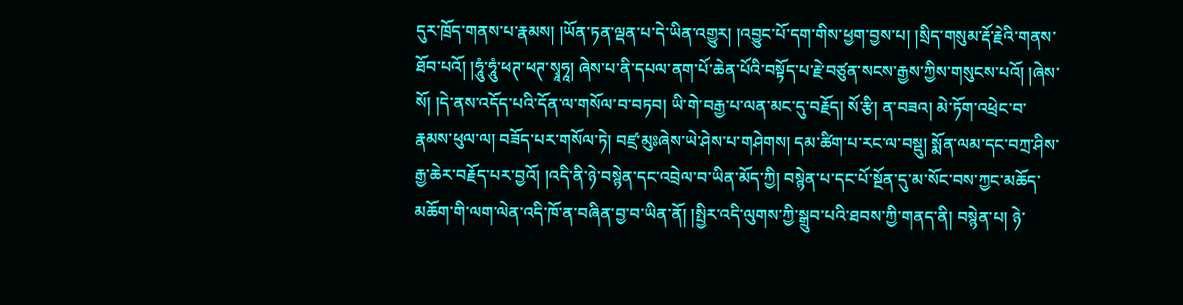དུར་ཁྲོད་གནས་པ་རྣམས། །ཡོན་ཏན་ལྡན་པ་དེ་ཡིན་འགྱུར། །འབྱུང་པོ་དག་གིས་ཕྱག་བྱས་པ། །སྲིད་གསུམ་རྡོ་རྗེའི་གནས་ཐོབ་པའོ། །ཧཱུཾ་ཧཱུཾ་ཕཊ་ཕཊ་སྭཱཧཱ། ཞེས་པ་ནི་དཔལ་ནག་པོ་ཆེན་པོའི་བསྟོད་པ་རྗེ་བཙུན་སངས་རྒྱས་ཀྱིས་གསུངས་པའོ། །ཞེས་སོ། །དེ་ནས་འདོད་པའི་དོན་ལ་གསོལ་བ་བཏབ། ཡི་གེ་བརྒྱ་པ་ལན་མང་དུ་བརྗོད། སོ་རྩི། ན་བཟའ། མེ་ཏོག་འཕྲེང་བ་རྣམས་ཕུལ་ལ། བཟོད་པར་གསོལ་ཏེ། བཛྲ་མུཿཞེས་ཡེ་ཤེས་པ་གཤེགས། དམ་ཚིག་པ་རང་ལ་བསྡུ། སྨོན་ལམ་དང་བཀྲ་ཤིས་རྒྱ་ཆེར་བརྗོད་པར་བྱའོ། །འདི་ནི་ཉེ་བསྙེན་དང་འབྲེལ་བ་ཡིན་མོད་ཀྱི། བསྙེན་པ་དང་པོ་སྔོན་དུ་མ་སོང་བས་ཀྱང་མཆོད་མཆོག་གི་ལག་ལེན་འདི་ཁོ་ན་བཞིན་བྱ་བ་ཡིན་ནོ། །སྤྱིར་འདི་ལུགས་ཀྱི་སྒྲུབ་པའི་ཐབས་ཀྱི་གནད་ནི། བསྙེན་པ། ཉེ་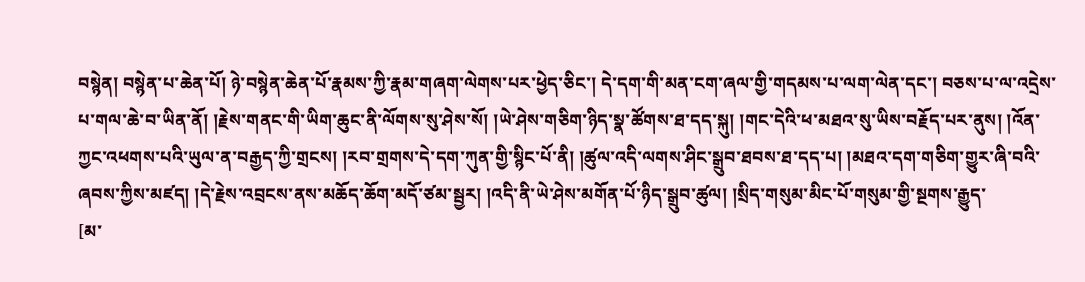བསྙེན། བསྙེན་པ་ཆེན་པོ། ཉེ་བསྙེན་ཆེན་པོ་རྣམས་ཀྱི་རྣམ་གཞག་ལེགས་པར་ཕྱེད་ཅིང་། དེ་དག་གི་མན་ངག་ཞལ་གྱི་གདམས་པ་ལག་ལེན་དང་། བཅས་པ་ལ་འདྲེས་པ་གལ་ཆེ་བ་ཡིན་ནོ། །རྗེས་གནང་གི་ཡིག་ཆུང་ནི་ལོགས་སུ་ཤེས་སོ། །ཡེ་ཤེས་གཅིག་ཉིད་སྣ་ཚོགས་ཐ་དད་སྐུ། །གང་དེའི་ཕ་མཐའ་སུ་ཡིས་བརྗོད་པར་ནུས། །འོན་ཀྱང་འཕགས་པའི་ཡུལ་ན་བརྒྱད་ཀྱི་གྲངས། །རབ་གྲགས་དེ་དག་ཀུན་གྱི་སྙིང་པོ་ནི། །ཚུལ་འདི་ལགས་ཤིང་སྒྲུབ་ཐབས་ཐ་དད་པ། །མཐའ་དག་གཅིག་གྱུར་ཞི་བའི་ཞབས་ཀྱིས་མཛད། །དེ་རྗེས་འབྲངས་ནས་མཆོད་ཆོག་མདོ་ཙམ་སྦྱར། །འདི་ནི་ཡེ་ཤེས་མགོན་པོ་ཉིད་སྒྲུབ་ཚུལ། །སྲིད་གསུམ་མིང་པོ་གསུམ་གྱི་སྔགས་རྒྱུད་
[མ་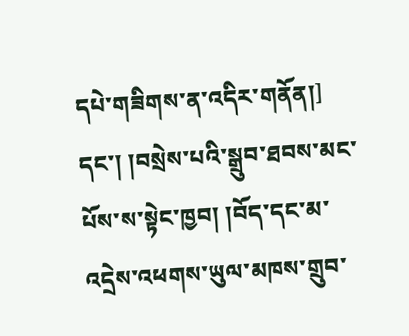དཔེ་གཟིགས་ན་འདིར་གནོན།]
དང་། །བསྲེས་པའི་སྒྲུབ་ཐབས་མང་པོས་ས་སྟེང་ཁྱབ། །བོད་དང་མ་འདྲེས་འཕགས་ཡུལ་མཁས་གྲུབ་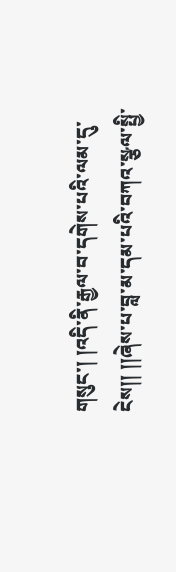གསུང་། །འདི་ནི་རྒྱལ་བ་དགེས་པའི་ལམ་དུ་ངེས།། །།ཞེས་པ་བླ་མ་དམ་པའི་བཀའ་སྩལ་སྤྱི་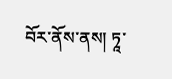བོར་ནོས་ནས། ཏཱ་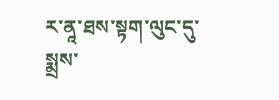ར་ནཱ་ཐས་སྟག་ལུང་དུ་སྨྲས་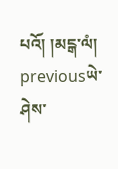པའོ། །མངྒ་ལཾ།
previousཡེ་ཤེས་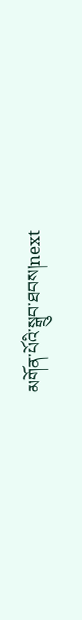མགོན་པོའི་སྒྲུབ་ཐབས།next